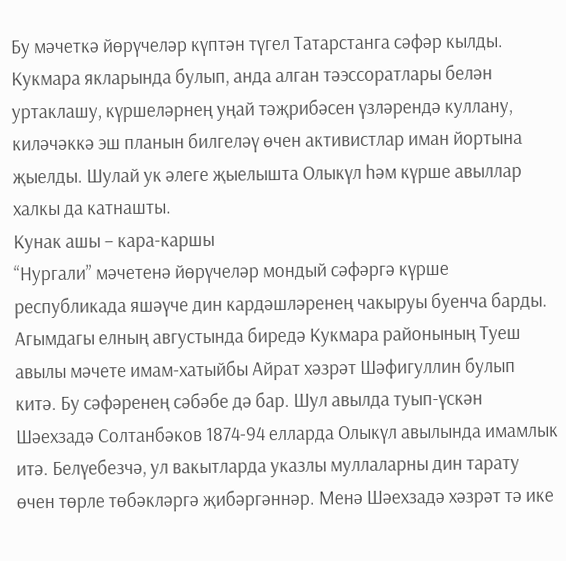Бу мәчеткә йөрүчеләр күптән түгел Татарстанга сәфәр кылды. Кукмара якларында булып, анда алган тәэссоратлары белән уртаклашу, күршеләрнең уңай тәҗрибәсен үзләрендә куллану, киләчәккә эш планын билгеләү өчен активистлар иман йортына җыелды. Шулай ук әлеге җыелышта Олыкүл һәм күрше авыллар халкы да катнашты.
Кунак ашы – кара-каршы
“Нургали” мәчетенә йөрүчеләр мондый сәфәргә күрше республикада яшәүче дин кардәшләренең чакыруы буенча барды. Агымдагы елның августында биредә Кукмара районының Туеш авылы мәчете имам-хатыйбы Айрат хәзрәт Шәфигуллин булып китә. Бу сәфәренең сәбәбе дә бар. Шул авылда туып-үскән Шәехзадә Солтанбәков 1874-94 елларда Олыкүл авылында имамлык итә. Белүебезчә, ул вакытларда указлы муллаларны дин тарату өчен төрле төбәкләргә җибәргәннәр. Менә Шәехзадә хәзрәт тә ике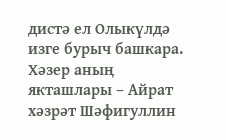дистә ел Олыкүлдә изге бурыч башкара. Хәзер аның якташлары – Айрат хәзрәт Шәфигуллин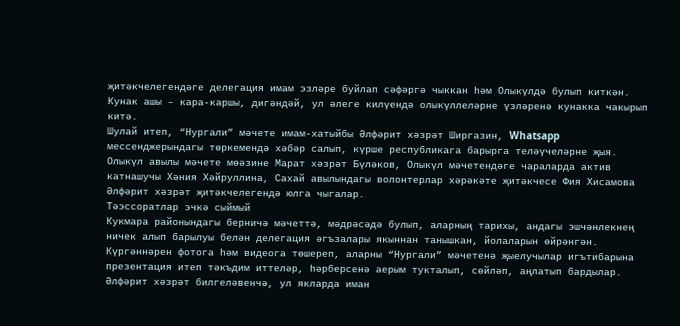җитәкчелегендәге делегация имам эзләре буйлап сәфәргә чыккан һәм Олыкүлдә булып киткән. Кунак ашы – кара-каршы, дигәндәй, ул әлеге килүендә олыкүллеләрне үзләренә кунакка чакырып китә.
Шулай итеп, “Нургали” мәчете имам-хатыйбы Әлфәрит хәзрәт Ширгазин, Whatsapp мессенджерындагы төркемендә хәбәр салып, күрше республикага барырга теләүчеләрне җыя. Олыкүл авылы мәчете мөәзине Марат хәзрәт Бүләков, Олыкүл мәчетендәге чараларда актив катнашучы Хәния Хәйруллина, Сахай авылындагы волонтерлар хәрәкәте җитәкчесе Фия Хисамова Әлфәрит хәзрәт җитәкчелегендә юлга чыгалар.
Тәэссоратлар эчкә сыймый
Кукмара районындагы берничә мәчеттә, мәдрәсәдә булып, аларның тарихы, андагы эшчәнлекнең ничек алып барылуы белән делегация әгъзалары якыннан танышкан, йолаларын өйрәнгән. Күргәннәрен фотога һәм видеога төшереп, аларны “Нургали” мәчетенә җыелучылар игътибарына презентация итеп тәкъдим иттеләр, һәрберсенә аерым тукталып, сөйләп, аңлатып бардылар.
Әлфәрит хәзрәт билгеләвенчә, ул якларда иман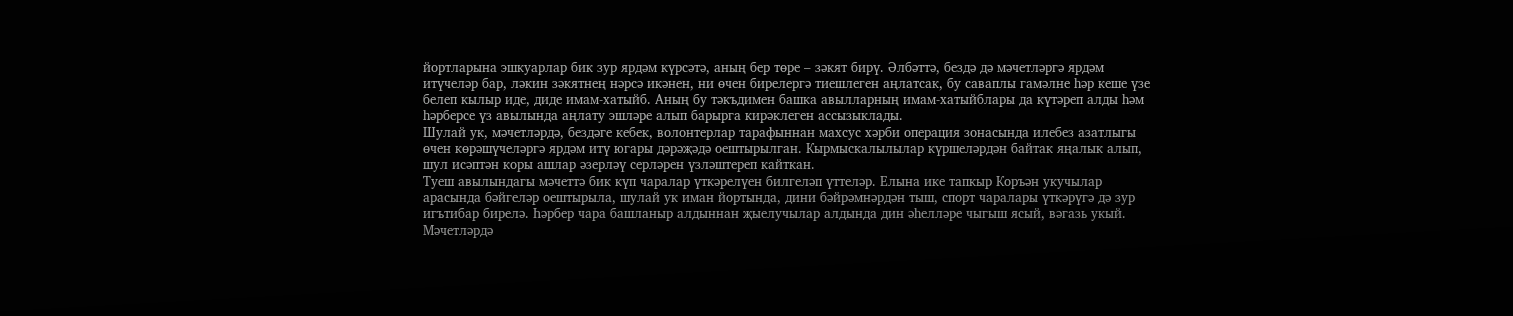йортларына эшкуарлар бик зур ярдәм күрсәтә, аның бер төре – зәкят бирү. Әлбәттә, бездә дә мәчетләргә ярдәм итүчеләр бар, ләкин зәкятнең нәрсә икәнен, ни өчен бирелергә тиешлеген аңлатсак, бу саваплы гамәлне һәр кеше үзе белеп кылыр иде, диде имам-хатыйб. Аның бу тәкъдимен башка авылларның имам-хатыйблары да күтәреп алды һәм һәрберсе үз авылында аңлату эшләре алып барырга кирәклеген ассызыклады.
Шулай ук, мәчетләрдә, бездәге кебек, волонтерлар тарафыннан махсус хәрби операция зонасында илебез азатлыгы өчен көрәшүчеләргә ярдәм итү югары дәрәҗәдә оештырылган. Кырмыскалылылар күршеләрдән байтак яңалык алып, шул исәптән коры ашлар әзерләү серләрен үзләштереп кайткан.
Туеш авылындагы мәчеттә бик күп чаралар үткәрелүен билгеләп үттеләр. Елына ике тапкыр Коръән укучылар арасында бәйгеләр оештырыла, шулай ук иман йортында, дини бәйрәмнәрдән тыш, спорт чаралары үткәрүгә дә зур игътибар бирелә. Һәрбер чара башланыр алдыннан җыелучылар алдында дин әһелләре чыгыш ясый, вәгазь укый. Мәчетләрдә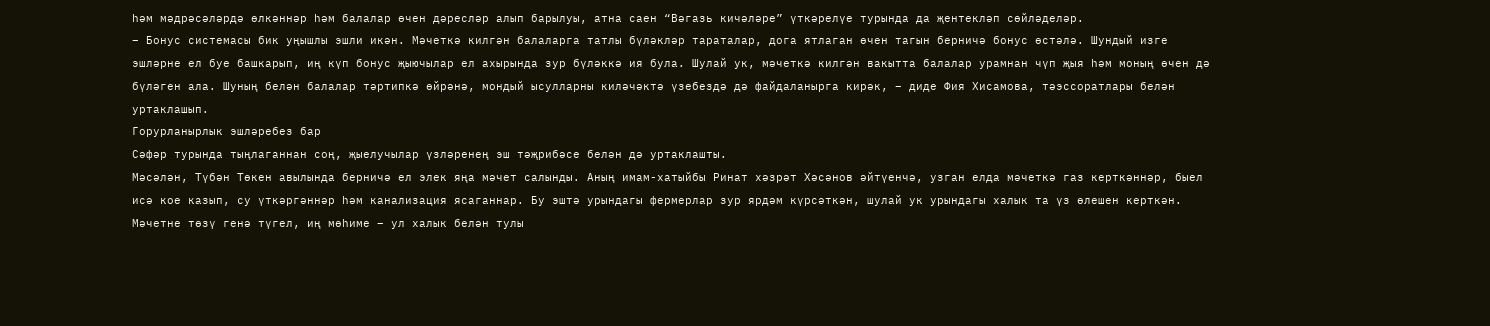һәм мәдрәсәләрдә өлкәннәр һәм балалар өчен дәресләр алып барылуы, атна саен “Вәгазь кичәләре” үткәрелүе турында да җентекләп сөйләделәр.
– Бонус системасы бик уңышлы эшли икән. Мәчеткә килгән балаларга татлы бүләкләр тараталар, дога ятлаган өчен тагын берничә бонус өстәлә. Шундый изге эшләрне ел буе башкарып, иң күп бонус җыючылар ел ахырында зур бүләккә ия була. Шулай ук, мәчеткә килгән вакытта балалар урамнан чүп җыя һәм моның өчен дә бүләген ала. Шуның белән балалар тәртипкә өйрәнә, мондый ысулларны киләчәктә үзебездә дә файдаланырга кирәк, – диде Фия Хисамова, тәэссоратлары белән уртаклашып.
Горурланырлык эшләребез бар
Сәфәр турында тыңлаганнан соң, җыелучылар үзләренең эш тәҗрибәсе белән дә уртаклашты.
Мәсәлән, Түбән Төкен авылында берничә ел элек яңа мәчет салынды. Аның имам-хатыйбы Ринат хәзрәт Хәсәнов әйтүенчә, узган елда мәчеткә газ керткәннәр, быел исә кое казып, су үткәргәннәр һәм канализация ясаганнар. Бу эштә урындагы фермерлар зур ярдәм күрсәткән, шулай ук урындагы халык та үз өлешен керткән. Мәчетне төзү генә түгел, иң мөһиме – ул халык белән тулы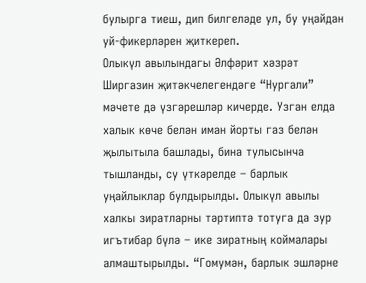булырга тиеш, дип билгеләде ул, бу уңайдан уй-фикерләрен җиткереп.
Олыкүл авылындагы Әлфәрит хәзрәт Ширгазин җитәкчелегендәге “Нургали” мәчете дә үзгәрешләр кичерде. Узган елда халык көче белән иман йорты газ белән җылытыла башлады, бина тулысынча тышланды, су үткәрелде – барлык уңайлыклар булдырылды. Олыкүл авылы халкы зиратларны тәртиптә тотуга да зур игътибар бүлә – ике зиратның коймалары алмаштырылды. “Гомумән, барлык эшләрне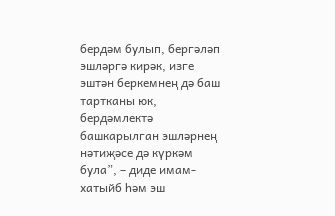бердәм булып, бергәләп эшләргә кирәк, изге эштән беркемнең дә баш тартканы юк, бердәмлектә башкарылган эшләрнең нәтиҗәсе дә күркәм була”, – диде имам-хатыйб һәм эш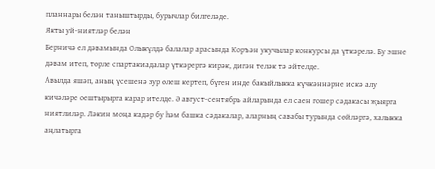планнары белән таныштырды, бурычлар билгеләде.
Якты уй-ниятләр белән
Берничә ел дәвамында Олыкүлдә балалар арасында Коръән укучылар конкурсы да үткәрелә. Бу эшне дәвам итеп, төрле спартакиадалар үткәрергә кирәк, дигән теләк тә әйтелде.
Авылда яшәп, аның үсешенә зур өлеш кертеп, бүген инде бакыйлыкка күчкәннәрне искә алу кичәләре оештырырга карар ителде. Ә август-сентябрь айларында ел саен гошер сәдакасы җыярга ниятлиләр. Ләкин моңа кадәр бу һәм башка сәдакалар, аларның савабы турында сөйләргә, халыкка аңлатырга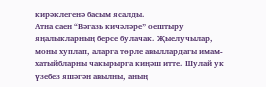кирәклегенә басым ясалды.
Атна саен “Вәгазь кичәләре” оештыру яңалыкларның берсе булачак. Җыелучылар, моны хуплап, аларга төрле авыллардагы имам-хатыйбларны чакырырга киңәш итте. Шулай ук үзебез яшәгән авылны, аның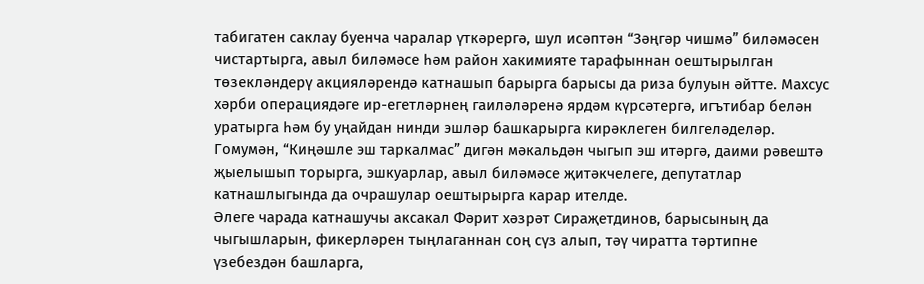табигатен саклау буенча чаралар үткәрергә, шул исәптән “Зәңгәр чишмә” биләмәсен чистартырга, авыл биләмәсе һәм район хакимияте тарафыннан оештырылган төзекләндерү акцияләрендә катнашып барырга барысы да риза булуын әйтте. Махсус хәрби операциядәге ир-егетләрнең гаиләләренә ярдәм күрсәтергә, игътибар белән уратырга һәм бу уңайдан нинди эшләр башкарырга кирәклеген билгеләделәр.
Гомумән, “Киңәшле эш таркалмас” дигән мәкальдән чыгып эш итәргә, даими рәвештә җыелышып торырга, эшкуарлар, авыл биләмәсе җитәкчелеге, депутатлар катнашлыгында да очрашулар оештырырга карар ителде.
Әлеге чарада катнашучы аксакал Фәрит хәзрәт Сираҗетдинов, барысының да чыгышларын, фикерләрен тыңлаганнан соң сүз алып, тәү чиратта тәртипне үзебездән башларга,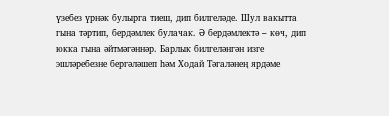үзебез үрнәк булырга тиеш, дип билгеләде. Шул вакытта гына тәртип, бердәмлек булачак. Ә бердәмлектә – көч, дип юкка гына әйтмәгәннәр. Барлык билгеләнгән изге эшләребезне бергәләшеп һәм Ходай Тәгаләнең ярдәме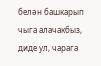белән башкарып чыга алачакбыз, диде ул, чарага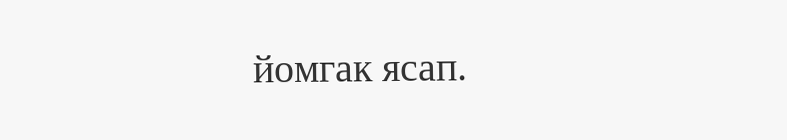йомгак ясап.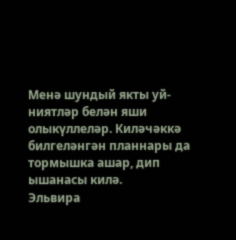Менә шундый якты уй-ниятләр белән яши олыкүллеләр. Киләчәккә билгеләнгән планнары да тормышка ашар, дип ышанасы килә.
Эльвира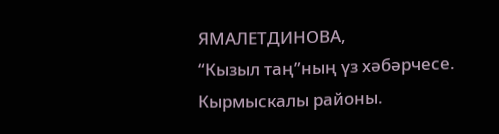ЯМАЛЕТДИНОВА,
“Кызыл таң”ның үз хәбәрчесе.
Кырмыскалы районы.